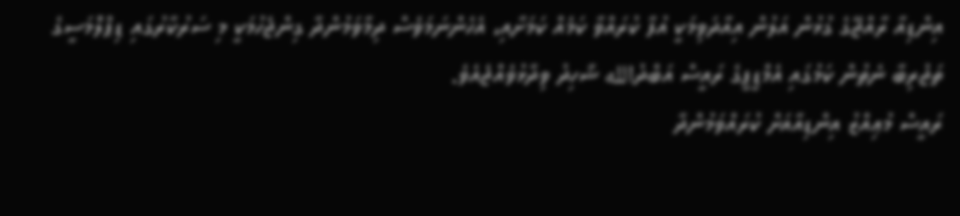އިންޑިއާ ރާއްޖޭގެ ގުޅުން އަލުން އިއާދަވިމަކީ އުފާ ކުރައްވާ ކަމެއް ކަމަށާއި، އެހެންނަމަވެސް ދިމާވަމުންދާ ގިންޖެހުމަކީ މި ސަރުކާރުގައި ޑިޕްލޮމަސީގެ ތަޖުރިބާ ނެތުން ކަމުގައި އެމްޑީޕީގެ ރައީސް އަބްދުالله ޝާހިދު ވިދާޅުވެއްޖެއެވެ.
ރައީސް މުޢިއްޒު އިންޑިއާއަށް ކުރައްވަމުންދާ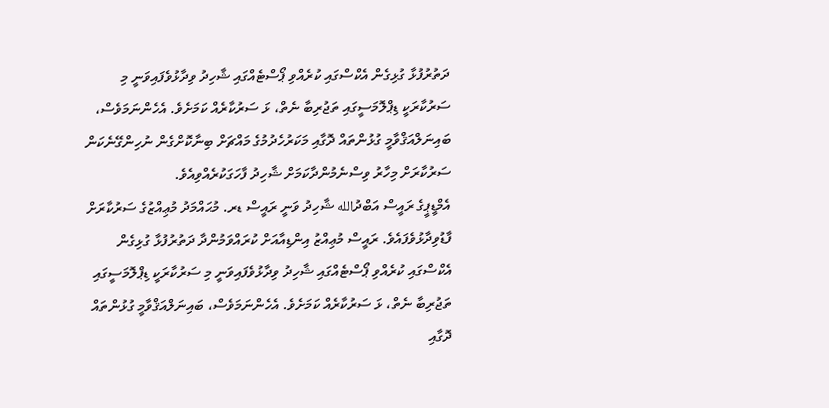ދަތުރުފުޅާ ގުޅިގެން އެކްސްގައި ކުރެއްވި ޕޯސްޓެއްގައި ޝާހިދު ވިދާޅުވެފައިވަނީ މި ސަރުކާރަކީ ޑިޕްލޮމަސީގައި ތަޖުރިބާ ނެތް، ޅަ ސަރުކާރެއް ކަމަށެވެ. އެހެންނަމަވެސް، ބައިނަލްއަޤްވާމީ ގުޅުންތައް ދޮގާއި މަކަރުހެދުމުގެ މައްޗަށް ބިނާކޮށްގެން ނުހިންގޭނެކަން ސަރުކާރަށް މިހާރު ވިސްނެމުންދާކަމަށް ޝާހިދު ފާހަގަކުރެއްވިއެވެ.
އެމްޑީޕީގެ ރައީސް އަބްދުالله ޝާހިދު ވަނީ ރައީސް ޑރ. މުޙައްމަދު މުޢިއްޒުގެ ސަރުކާރަށް ފާޑުވިދާޅުވެފައެވެ. ރައީސް މުޢިއްޒު އިންޑިއާއަށް ކުރައްވަމުންދާ ދަތުރުފުޅާ ގުޅިގެން އެކްސްގައި ކުރެއްވި ޕޯސްޓެއްގައި ޝާހިދު ވިދާޅުވެފައިވަނީ މި ސަރުކާރަކީ ޑިޕްލޮމަސީގައި ތަޖުރިބާ ނެތް، ޅަ ސަރުކާރެއް ކަމަށެވެ. އެހެންނަމަވެސް، ބައިނަލްއަޤްވާމީ ގުޅުންތައް ދޮގާއި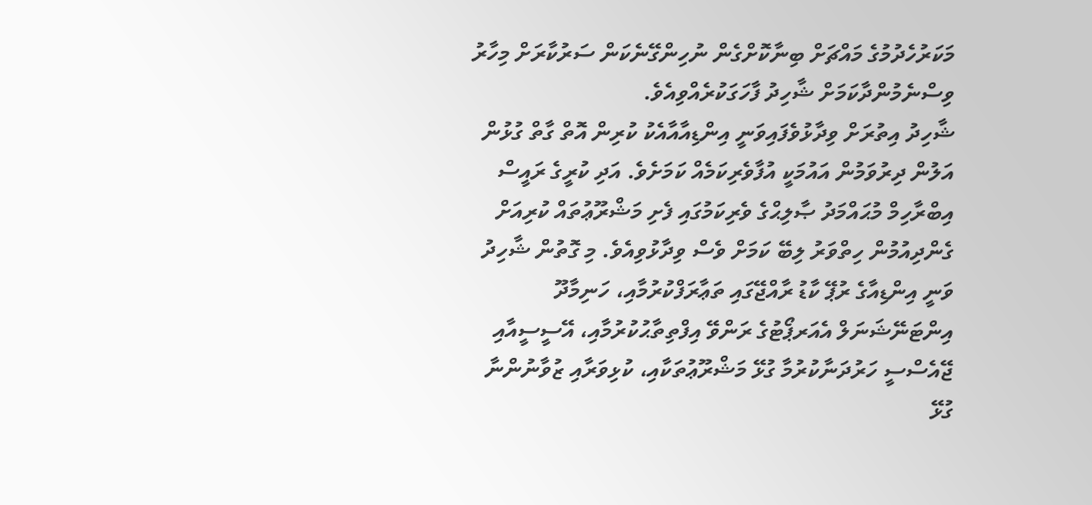މަކަރުހެދުމުގެ މައްޗަށް ބިނާކޮށްގެން ނުހިންގޭނެކަން ސަރުކާރަށް މިހާރު ވިސްނެމުންދާކަމަށް ޝާހިދު ފާހަގަކުރެއްވިއެވެ.
ޝާހިދު އިތުރަށް ވިދާޅުވެފައިވަނީ އިންޑިއާއާއެކު ކުރިން އޮތް ގާތް ގުޅުން އަލުން ދިރުވަމުން އައުމަކީ އުފާވެރިކަމެއް ކަމަށެވެ. އަދި ކުރީގެ ރައީސް އިބްރާހިމް މުޙައްމަދު ޞާލިޙްގެ ވެރިކަމުގައި ފެށި މަޝްރޫޢުތައް ކުރިއަށް ގެންދިއުމުން ހިތްވަރު ލިބޭ ކަމަށް ވެސް ވިދާޅުވިއެވެ. މި ގޮތުން ޝާހިދު ވަނީ އިންޑިއާގެ ރުޕޭ ކާޑު ރާއްޖޭގައި ތަޢާރަފްކުރުމާއި، ހަނިމާދޫ އިންޓަނޭޝަނަލް އެއަރޕޯޓުގެ ރަންވޭ އިފްތިތާޙުކުރުމާއި، އޭސީސީއާއި ޖޭއެސްސީ ހަރުދަނާކުރުމާ ގުޅޭ މަޝްރޫޢުތަކާއި، ކުޅިވަރާއި ޒުވާނުންނާ ގުޅޭ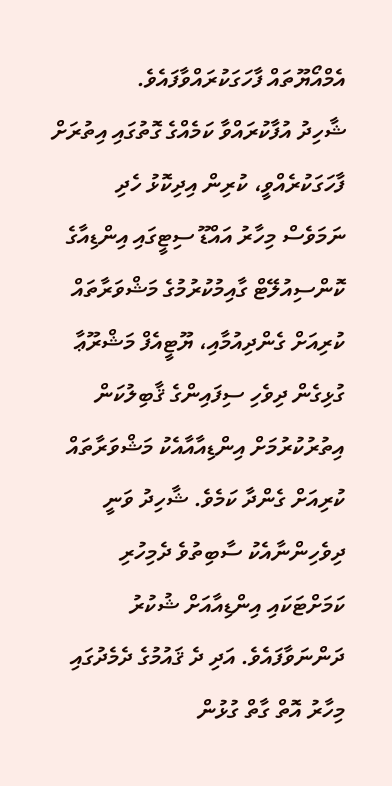އެމްއޯޔޫތައް ފާހަގަކުރައްވާފައެވެ.
ޝާހިދު އުފާކުރައްވާ ކަމެއްގެ ގޮތުގައި އިތުރަށް ފާހަގަކުރެއްވީ، ކުރިން އިދިކޮޅު ހެދި ނަމަވެސް މިހާރު އައްޑޫ ސިޓީގައި އިންޑިއާގެ ކޮންސިއުލޭޓް ގާއިމުކުރުމުގެ މަޝްވަރާތައް ކުރިއަށް ގެންދިއުމާއި، ޔޫޓީއެފް މަޝްރޫޢާ ގުޅިގެން ދިވެހި ސިފައިންގެ ޤާބިލުކަން އިތުރުކުރުމަށް އިންޑިއާއާއެކު މަޝްވަރާތައް ކުރިއަށް ގެންދާ ކަމެވެ. ޝާހިދު ވަނީ ދިވެހިންނާއެކު ސާބިތުވެ ދެމިހުރި ކަމަށްޓަކައި އިންޑިއާއަށް ޝުކުރު ދަންނަވާފައެވެ. އަދި ދެ ޤައުމުގެ ދެމެދުގައި މިހާރު އޮތް ގާތް ގުޅުން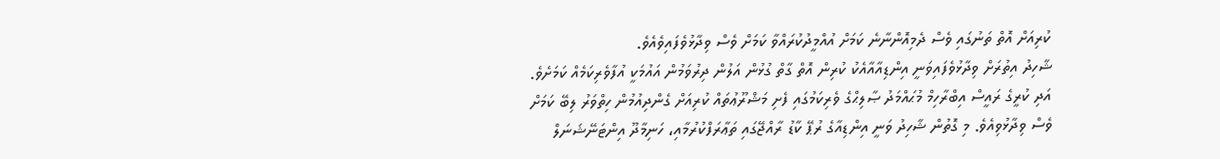ކުރިއަށް އޮތް ތަނުގައި ވެސް ދެމިއޮންނާނެ ކަމަށް އުއްމީދުކުރައްވާ ކަމަށް ވެސް ވިދާޅުވެފައިވެއެވެ.
ޝާހިދު އިތުރަށް ވިދާޅުވެފައިވަނީ އިންޑިއާއާއެކު ކުރިން އޮތް ގާތް ގުޅުން އަލުން ދިރުވަމުން އައުމަކީ އުފާވެރިކަމެއް ކަމަށެވެ. އަދި ކުރީގެ ރައީސް އިބްރާހިމް މުޙައްމަދު ޞާލިޙްގެ ވެރިކަމުގައި ފެށި މަޝްރޫޢުތައް ކުރިއަށް ގެންދިއުމުން ހިތްވަރު ލިބޭ ކަމަށް ވެސް ވިދާޅުވިއެވެ. މި ގޮތުން ޝާހިދު ވަނީ އިންޑިއާގެ ރުޕޭ ކާޑު ރާއްޖޭގައި ތަޢާރަފްކުރުމާއި، ހަނިމާދޫ އިންޓަނޭޝަނަލް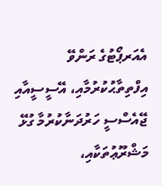އެއަރޕޯޓުގެ ރަންވޭ އިފްތިތާޙުކުރުމާއި، އޭސީސީއާއި ޖޭއެސްސީ ހަރުދަނާކުރުމާ ގުޅޭ މަޝްރޫޢުތަކާއި،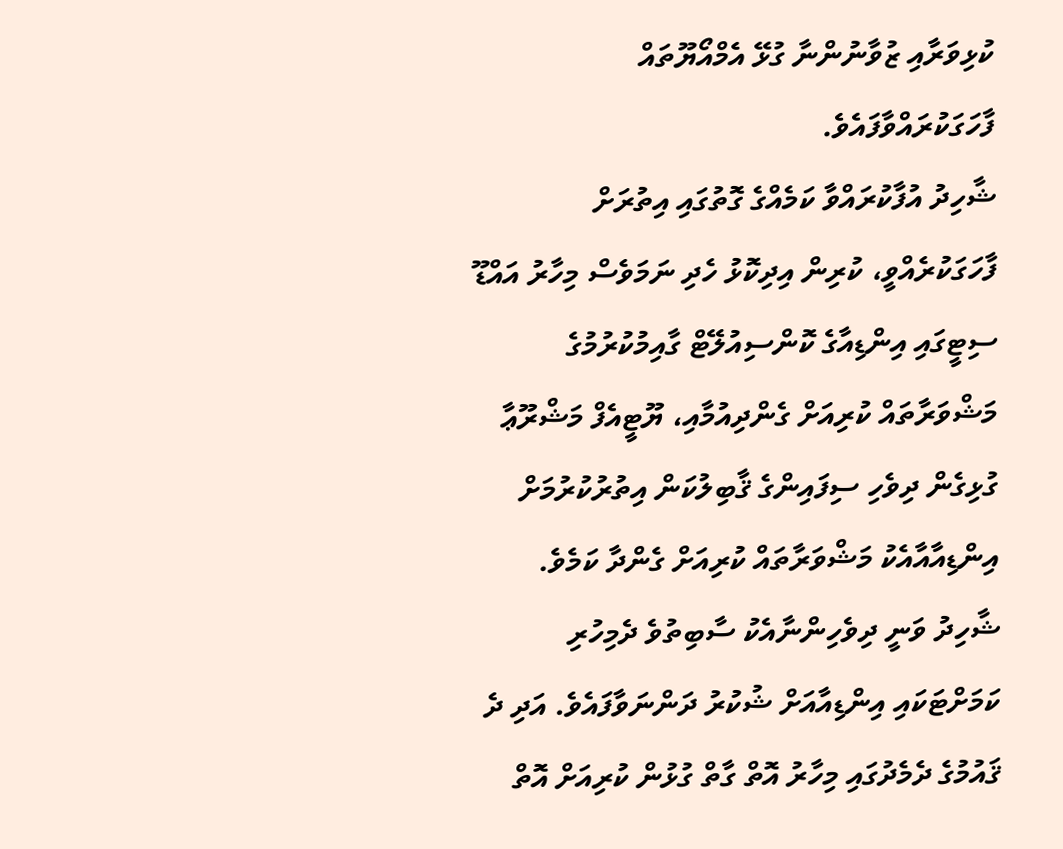ކުޅިވަރާއި ޒުވާނުންނާ ގުޅޭ އެމްއޯޔޫތައް ފާހަގަކުރައްވާފައެވެ.
ޝާހިދު އުފާކުރައްވާ ކަމެއްގެ ގޮތުގައި އިތުރަށް ފާހަގަކުރެއްވީ، ކުރިން އިދިކޮޅު ހެދި ނަމަވެސް މިހާރު އައްޑޫ ސިޓީގައި އިންޑިއާގެ ކޮންސިއުލޭޓް ގާއިމުކުރުމުގެ މަޝްވަރާތައް ކުރިއަށް ގެންދިއުމާއި، ޔޫޓީއެފް މަޝްރޫޢާ ގުޅިގެން ދިވެހި ސިފައިންގެ ޤާބިލުކަން އިތުރުކުރުމަށް އިންޑިއާއާއެކު މަޝްވަރާތައް ކުރިއަށް ގެންދާ ކަމެވެ.
ޝާހިދު ވަނީ ދިވެހިންނާއެކު ސާބިތުވެ ދެމިހުރި ކަމަށްޓަކައި އިންޑިއާއަށް ޝުކުރު ދަންނަވާފައެވެ. އަދި ދެ ޤައުމުގެ ދެމެދުގައި މިހާރު އޮތް ގާތް ގުޅުން ކުރިއަށް އޮތް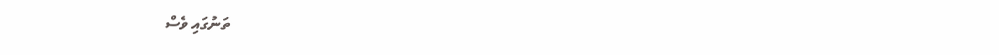ތަނުގައި ވެސް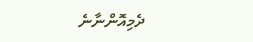ދެމިއޮންނާނެ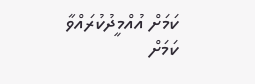ކަމަށް އުއްމީދުކުރައްވާ ކަމަށް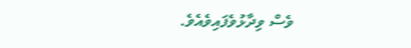ވެސް ވިދާޅުވެފައިވެއެވެ.